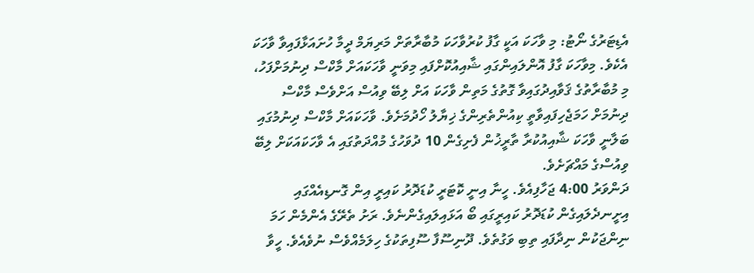އެޑިޓަރުގެ ނޯޓު: މި ވާހަކަ އަކީ ގާފު ކުރުވާހަކަ މުބާރާތަށް މަރިޔަމް ދީމާ ހުށައަޅާފައިވާ ވާހަކަ އެކެވެ. މިވާހަކަ ގާފު އޮންލައިންގައި ޝާއިއުކޮށްފައި މިވަނީ ވާހަކައަށް މާކްސް ދިނުމަށްފަހު، މި މުބާރާތުގެ ޤަވާއިދުގައިވާ ގޮތުގެ މަތިން ވާހަކަ އަށް ލިބޭ ވިއުސް އަށްވެސް މާކްސް ދިނުމަށް ހަމަޖެހިފައިވާތީ ކިއުންތެރިންގެ ޚިޔާލު ހޯދުމަށެވެ. ވާހަކައަށް މާކްސް ދިނުމުގައި ބަލާނީ ވާހަކަ ޝާއިއުކުރާ ތާރީޚުން ފެށިގެން 10 ދުވަހުގެ މުއްދަތުގައި އެ ވާހަކައަކަށް ލިބޭ ވިއުސްގެ މައްޗަށެވެ.
ދަންވަރު 4:00 ޖަހާފިއެވެ. ހީނާ އިނީ ކޮޓަރީ ކުޑަދޮރު ކައިރީ އިން ގޮނޑިއެއްގައި އިށީނދެލައިގެން ކުޑަދޮރު ކައިރީގައި ބޯ އަޅައިލައިގެންނެވެ. ރަށު ތެރޭގެ އެންމެން ހަމަ ނިންޖަކުން ނިދާފައި ތިބި ވަގުތެވެ. ދޫނިސޫފާ ސޫފިތަކުގެ ހިލަމެއްވެސް ނުވެއެވެ. ހީވާ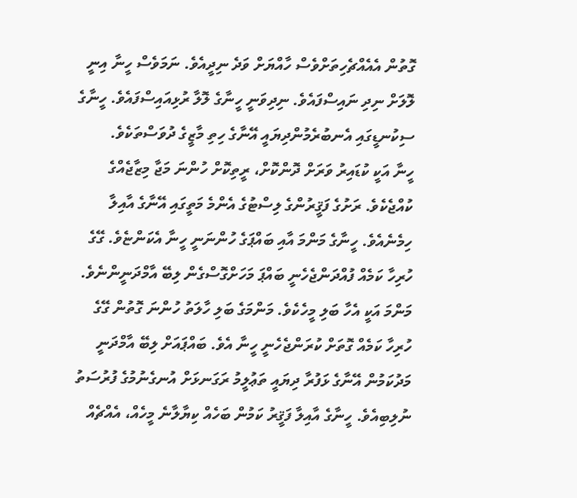ގޮތުން އެއެއްޗެހިތަށްވެސް ހާއްޔަށް ވަދެ ނިދީއެވެ. ނަމަވެސް ހީނާ އިނީ ލޮލަށް ނިދި ނައިސްފައެވެ. ނިދިވަނީ ހީނާގެ ލޮލާ ރުޅިއައިސްފައެވެ. ހީނާގެ ސިކުނޑީގައި އެނބުރެމުންދިޔައީ އޭނާގެ ހިތި މާޒީގެ ދުވަސްތަކެވެ.
ހީނާ އަކީ ކުޑައިރު ވަރަށް ދޮންކޮށް، ރީތިކޮށް ހުންނަ މަޖާ މިޒާޖެއްގެ ކުއްޖެކެވެ. ރަށުގެ ފަޤީރުންގެ ލިސްޓުގެ އެންމެ މަތީގައި އޭނާގެ އާއިލާ ހިމެނެއެވެ. ހީނާގެ މަންމަ އާއި ބައްޕަގެ ހުންނަނީ ހީނާ އެކަންޏެވެ. ގޭގެ ހުރިހާ ކަމެއް ފުއްދަންޖެހެނީ ބައްޕަ މަހަށްގޮސްގެން ލިބޭ އާމްދަނީންނެވެ. މަންމަ އަކީ އެހާ ބަލި މީހެކެވެ. މަންމަގެ ބަލި ހާލަތު ހުންނަ ގޮތުން ގޭގެ ހުރިހާ ކަމެއް ގޮތަށް ކުރަންޖެހެނީ ހީނާ އެވެ. ބައްޕައަށް ލިބޭ އާމްދަނީ މަދުކަމުން އޭނާގެ ޅަފުރާ ދިޔައީ ތަޢުލީމު ރަގަނޅަށް އުނގެނުމުގެ ފުރުސަތު ނުލިބިއެވެ. ހީނާގެ އާއިލާ ފަޤީރު ކަމުން ބަހެއް ކިޔާލާނެ މީހެއް، އެއްޗެއް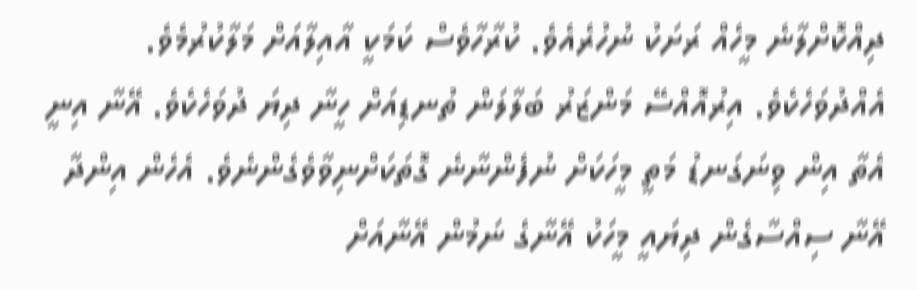ދިއްކޮށްލާނެ މީހެއް ރަށަކު ނުހުރެއެވެ. ކުރާހާވެސް ކަމަކީ އާއިލާއަށް މަލާކުރުމެވެ.
އެއްދުވަހެކެވެ. އިރުއޮއްސޭ މަންޒަރު ބަލާލަން ތުނޑިއަށް ހީނާ ދިޔަ ދުވަހެކެވެ. އޭނާ އިނީ އެތާ އިން ވިނަގަނޑު މަތީ މީހަކަށް ނުފެންނާނެ ގޮތަކަށްނިވާވެގެންނެވެ. އެހެން އިންދާ އޭނާ ސިއްސާގެން ދިޔައީ މީހަކު އޭނާގެ ނަމުން އޭނާއަށް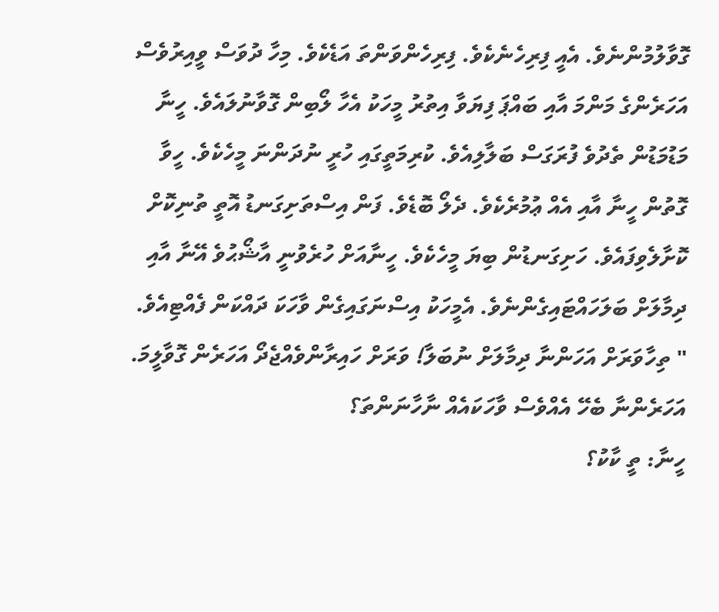ގޮވާލުމުންނެވެ. އެއީ ފިރިހެނެކެވެ. ފިރިހެންވަންތަ އަޑެކެވެ. މިހާ ދުވަސް ވީއިރުވެސް އަހަރެންގެ މަންމަ އާއި ބައްޕަ ފިޔަވާ އިތުރު މީހަކު އެހާ ލޯބިން ގޮވާނުލައެވެ. ހީނާ މަޑުމަޑުން ތެދުވެ ފުރަގަސް ބަލާލިއެވެ. ކުރިމަތީގައި ހުރީ ނުދަންނަ މީހެކެވެ. ހީވާ ގޮތުން ހީނާ އާއި އެއް ޢުމުރެކެވެ. ދެލޯ ބޮޑެވެ. ފަން އިސްތަށިގަނޑު އޮތީ ތުނިކޮށް ކޮށާލެވިފައެވެ. ހަށިގަނޑުން ބިޔަ މީހެކެވެ. ހީނާއަށް ހުރެވުނީ އާޝޯޙުވެ އޭނާ އާއި ދިމާލަށް ބަލަހައްޓައިގެންނެވެ. އެމީހަކު އިސްނަގައިގެން ވާހަކަ ދައްކަން ފެއްޓިއެވެ.
" ތިހާވަރަށް އަހަންނާ ދިމާލަށް ނުބަލާ! ވަރަށް ހައިރާންވެއްޖެދޯ އަހަރެން ގޮވާލީމަ. އަހަރެންނާ ބެހޭ އެއްވެސް ވާހަކައެއް ނާހާނަންތަ؟
ހީނާ: ތީ ކާކު؟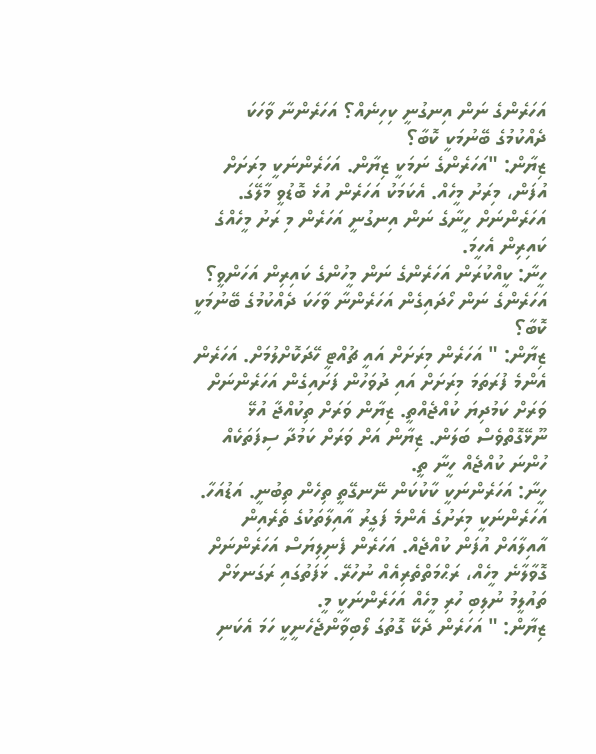އަހަރެންގެ ނަން އިނގުނީ ކިހިނެއް؟ އަހަރެންނާ ވާހަކަ ދެއްކުމުގެ ބޭނުމަކީ ކޮބާ؟
ޒިޔާން: "އަހަރެންގެ ނަމަކީ ޒިޔާން. އަހަރެންނަކީ މިރަށަށް އުފަން، މިރަށު މީހެއް. އެކަމަކު އަހަރެން އުޅެ ބޮޑުވީ މާލޭގަ. އަހަރެންނަށް ހީނާގެ ނަން އިނގުނީ އަހަރެން މި ރަށު މީހެއްގެ ކައިރިން އެހީމަ.
ހީނާ: ކީއްކުރަން އަހަރެންގެ ނަން މީހުންގެ ކައިރިން އަހަންވީ؟ އަހަރެންގެ ނަން ހޯދައިގެން އަހަރެންނާ ވާހަކަ ދެއްކުމުގެ ބޭނުމަކީ ކޮބާ؟
ޒިޔާން: " އަހަރެން މިރަށަށް އައީ ޗުއްޓީ ހޭދަކޮށްލުމަށް. އަހަރެން އެންމެ ފުރަތަމަ މިރަށަށް އައި ދުވަހުން ފަށައިގެން އަހަރެންނަށް ވަރަށް ކަމުދިޔަ ކުއްޖެއްތީ. ޒިޔާން ވަރަށް ތިކުއްޖާ އުޅޭ ނޫޅޭގޮތްވެސް ބަލަން. ޒިޔާން އަށް ވަރަށް ކަމުދާ ސިފަތަކެއް ހުންނަ ކުއްޖެއް ހީނާ ތީ.
ހީނާ: އަހަރެންނަކީ ކާކުކަން ނޭނގޭތީ ތިހެން ތިބުނީ. އަޑުއަހާ. އަހަރެންނަކީ މިރަށުގެ އެންމެ ފަގީރު އާއިލާތަކުގެ ތެރެއިން އާއިލާއަށް އުފަން ކުއްޖެއް. އަހަރެން ފެނިލިޔަސް އަހަރެންނަށް ގޮވާލާނެ މީހެއް، ރަޙްމަތްތެރިއެއް ނުހުރޭ. ޅަފަތުގައި ރަގަނޅަށް ތައުލީމު ނުލިބި ހުރި މީހެއް އަހަރެންނަކީ މީ.
ޒިޔާން: " އަހަރެން ދެކޭ ގޮތުގަ ލޯބިވާންޖެހެނީކީ ހަމަ އެކަނި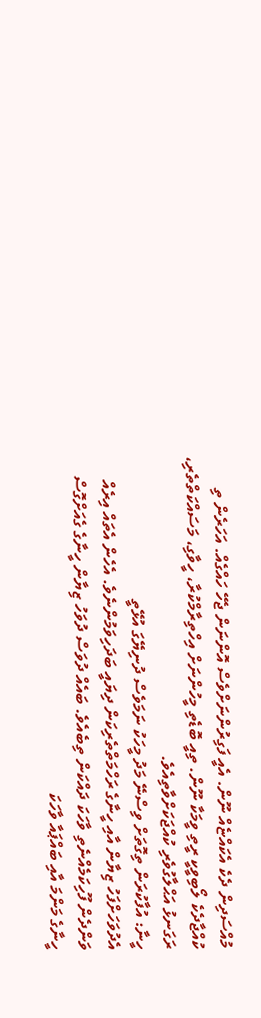މުއްސަދިން ދެކެ އެކައްޏެއް ނޫން. އެއީ ފަގިރުންނަށްވެސް އޮންނަން ޖެހޭ ހައްގެއް. އަހަރެން ތި ކުއްޖާދެކެ ލޯބިވީކީ ރީތި ވީމަކާ ނޫން. ތިއީ ބޮޑެތި މީހުންނަށް އިހްތިރާމްކުރާ، ހީވާގި، މަސައްކަތްތެރި، ރަގަނޅު އަޙްލާގުވެރި ކުއްޖަކަށްވާތިއެވެ.
ހީނާ: އުފާކުރަން ތިގޮތަށް ވިސްނޭ މަދު މީހަކު ނަމަވެސް ދުނިޔޭގަ އުޅޭތީ
އެދުވަހަށްފަހު ޒިޔާން އާއި ހީނާގެ ރަހްމަތްތެރިކަން ދިޔައީ ބަދަހިވަމުންނެވެ. އެހެން އެތައް އިރެއް ވަންދެން ފޫހިކަމެއްނެތި ވާހަކަ ދައްކަން ތިބެއެވެ. ބައެއް ދުވަސް ދުވަހު ޒިޔާން ހީނާގެ ގެއަށްގޮސް ހީނާގެ މަންމަ އާއި ބައްޕައާ ވާހަކަ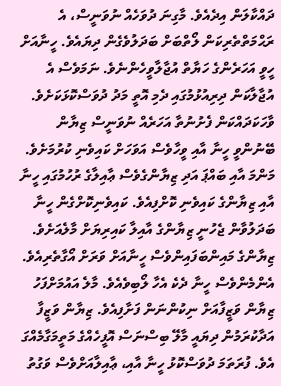ދައްކާލަން އިދެއެވެ. މާގިނަ ދުވަހެއް ނުވަނީސް، އެ ރަޙްމަތްތެރިކަން ލޯތްބަށް ބަދަލުވެގެން ދިޔައެވެ. ހީނާއަށް ހީވީ އަހަރެންގެ ހަޔާތް އުޖާލާވީހެންނެވެ. ނަމަވެސް އެ އުޖާލާކަން ދިރިއުޅުމުގައި ދެމި އޮތީ މަދު ދުވަސްކޮޅަކަށެވެ.
ވާހަކަދައްކަން ފެށުނުތާ އަހަރެއް ނުވަނީސް ޒިޔާން ބޭނުންވީ ހީނާ އާއި ވީހާވެސް އަވަހަށް ކައިވެނި ކުރުމަށެވެ. މަންމަ އާއި ބައްޕަ އަދި ޒިޔާންގެވެސް ޢާއިލާގެ ރުހުމުގައި ހީނާ އާއި ޒިޔާންގެ ކައިވެނި ކޮށްފިއެވެ. ކައިވެނިކޮށްގެން ހީނާ ބަދަލުވާން ޖެހުނީ ޒިޔާންގެ އާއިލާ ކައިރިޔަށް މާލެއަށެވެ. ޒިޔާންގެ މައިންބަފައިންވެސް ހީނާއަށް ވަރަށް އޯގާތެރިއެވެ. އެންމެންވެސް ހީނާ ދެކެ އެހާ ލޯބިވެއެވެ. މާލެ އައުމަށްފަހު ޒިޔާން ވަޒީފާއަށް ނިކުންނަން ފަށާފިއެވެ. ޒިޔާން ވަޒީފާ އަދާކުރަމުން ދިޔައީ މާލޭ ބިސްނަސް އޮފީހެއްގެ މަތީމަގާމެއްގަ އެވެ. ފުރަތަމަ ދުވަސްކޮޅު ހީނާ އާއި، ޢާއިލާއަށްވެސް ވަގުތު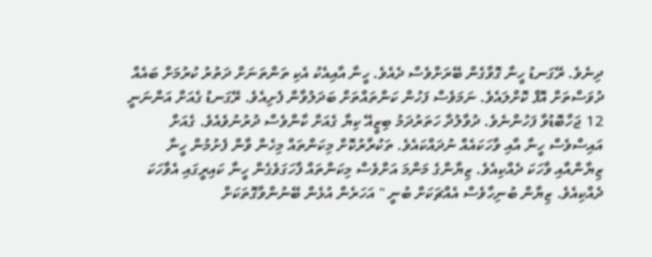ދިނެވެ. ރޭގަނޑު ހީނާ ގޮވާގެން ބޭރަށްވެސް ދެއެވެ. ހީނާ އާއިއެކު އެކި ތަންތަނަށް ދަތުރު ކުރުމަށް ބައެއް ދުވަސްތަށް އޮފް ކޮށްލައެވެ. ނަމަވެސް ފަހުން ކަންތައްތަށް ބަދަލުވާން ފެށިއެވެ. ރޭގަނޑު ގެއަށް އަންނަނީ 12 ޖަހާބޮޑުވާ ފަހުންނެވެ. ދުވާލުދާ ހަތަރުދަމު ބިޒީއޭ ކިޔާ ގެއަށް ކާންވެސް ދުރުނުވެއެވެ. ގެއަށް އައިސްވެސް ހީނާ އާއި ވާހަކައެއް ނުދައްކައެވެ. ތަކުރާރުކޮށް މިކަންތައް މިހެން ވާން ފެށުމުން ހީނާ ޒިޔާންއާއި ވާހަކަ ދެއްކިއެވެ. ޒިޔާންގެ މަންމަ އަށްވެސް މިކަންތައް ފާހަގަވެގެން ހީނާ ކައިރީގައި އެވާހަކަ ދެއްކިއެވެ. ޒިޔާން ބުނިހާވެސް އެއްޗަކަށް ބުނީ " އަހަރެން އުޅެން ބޭނުންވާގޮތަކަށް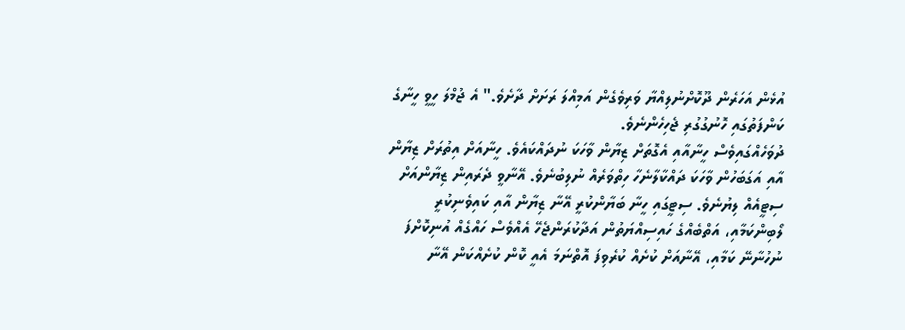އުޅެން އަހަރެން ދޫކޮށްނުލިއްޔާ ވަރިވެގެން އަމިއްލަ ރަށަށް ދާށެވެ." އެ ޖުމްލަ ހީވީ ހީނާގެ ކަންފަތުގައި ހޮނުގުގުރި ޖެހިހެންނެވެ.
ދުވަހެއްގައިވެސް ހީނާއާއި އެގޮތަށް ޒިޔާން ވާހަކަ ނުދައްކައެވެ. ހީނާއަށް އިތުރަށް ޒިޔާން އާއި އަގަބަހުން ވާހަކަ ދައްކާލާނެހާ ހިތްވަރެއް ނުލިބުނެވެ. އޭނާވީ ދެރައިން ޒިޔާންއަށް ސިޓީއެއް ލިޔުނެވެ. ސިޓީގައި ހީނާ ބަޔާންކުރީ އޭނާ ޒިޔާން އާއި ކައިވެނިކުރީ ލޯބިންކަމާއި، އަތްބެއްގެ ހައިސިއްޔަތުން އަދާކުރަންޖެހޭ އެއްވެސް ހައްގެއް އުނިކޮށްފަ ނުހުނާނޭ ކަމާއި، އޭނާއަށް ކުށެއް ކުރެވިފަ އޮތްނަމަ އެއީ ކޮން ކުށެއްކަން އޭނާ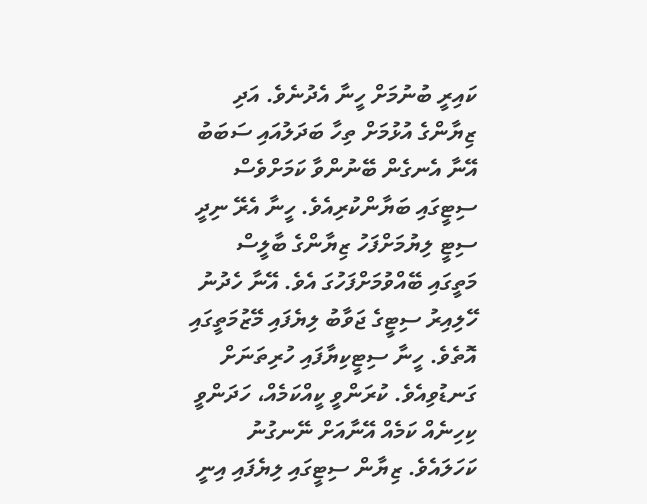ކައިރީ ބުނުމަށް ހީނާ އެދުނެވެ. އަދި ޒިޔާންގެ އުޅުމަށް ތިހާ ބަދަލުއައި ސަބަބު އޭނާ އެނގެން ބޭނުންވާ ކަމަށްވެސް ސިޓީގައި ބަޔާންކުރިއެވެ. ހީނާ އެރޭ ނިދީ ސިޓީ ލިޔުމަށްފަހު ޒިޔާންގެ ބާލީސް މަތީގައި ބޭއްވުމަށްފަހުގަ އެވެ. އޭނާ ހެދުނު ހޭލިއިރު ސިޓީގެ ޖަވާބު ލިޔެފައި މޭޒުމަތީގައި އޮތެވެ. ހީނާ ސިޓީކިޔާފައި ހުރިތަނަށް ގަނޑުވިއެވެ. ކުރަންވީ ކީއްކަމެއް، ހަދަންވީ ކިހިނެއް ކަމެއް އޭނާއަށް ނޭނގުނު ކަހަލައެވެ. ޒިޔާން ސިޓީގައި ލިޔެފައި އިނީ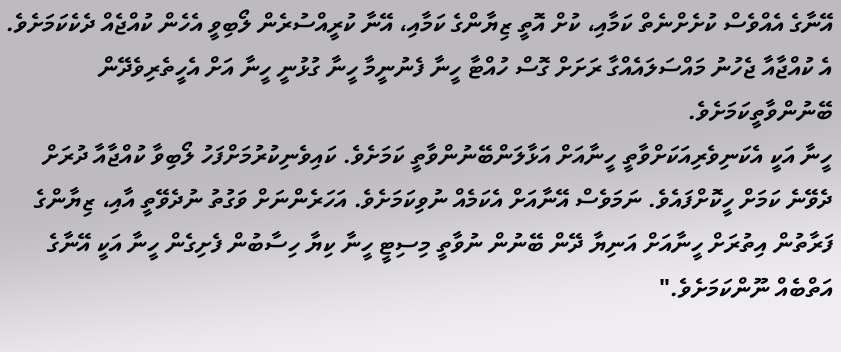އޭނާގެ އެއްވެސް ކުށެށްނެތް ކަމާއި، ކުށް އޮތީ ޒިޔާންގެ ކަމާއި، އޭނާ ކުރީއްސުރެން ލޯބިވީ އެހެން ކުއްޖެއް ދެކެކަމަށެވެ. އެ ކުއްޖާއާ ޖެހުނު މައްސަލައެއްގާ ރަށަށް ގޮސް ހުއްޓާ ހީނާ ފެނުނީމާ ހީނާ ގުޅުނީ ހީނާ އަށް އެހީތެރިވެދޭން ބޭނުންވާތީކަމަށެވެ.
ހީނާ އަކީ އެކަނިވެރިއަކަށްވާތީ ހީނާއަށް އަޅާލަންބޭނުންވާތީ ކަމަށެވެ. ކައިވެނިކުރުމަށްފަހު ލޯބިވާ ކުއްޖާއާ ދުރަށް ދެވޭނެ ކަމަށް ހީކޮށްފައެވެ. ނަމަވެސް އޭނާއަށް އެކަމެއް ނުވިކަމަށެވެ. އަހަރެންނަށް ވަގުތު ނުދެވޭތީ އާއި، ޒިޔާންގެ ފަރާތުން އިތުރަށް ހީނާއަށް އަނިޔާ ދޭން ބޭނުން ނުވާތީ މިސިޓީ ހީނާ ކިޔާ ހިސާބުން ފެށިގެން ހީނާ އަކީ އޭނާގެ އަތްބެއް ނޫންކަމަށެވެ."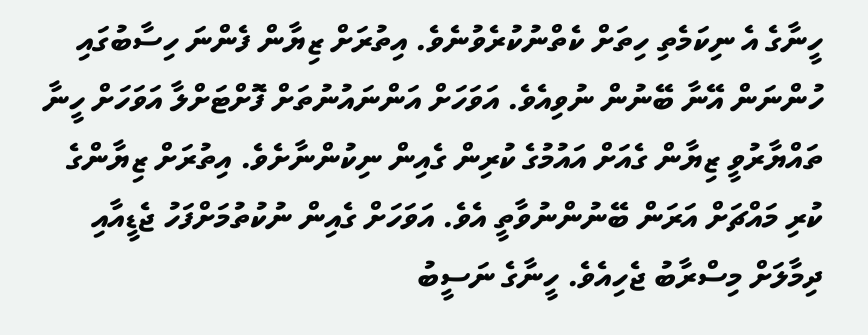ހީނާގެ އެ ނިކަމެތި ހިތަށް ކެތްނުކުރެވުނެވެ. އިތުރަށް ޒިޔާން ފެންނަ ހިސާބުގައި ހުންނަން އޭނާ ބޭނުން ނުވިއެވެ. އަވަހަށް އަންނައުނުތަށް ފޮށްޓަށްލާ އަވަހަށް ހީނާ ތައްޔާރުވީ ޒިޔާން ގެއަށް އައުމުގެ ކުރިން ގެއިން ނިކުންނާށެވެ. އިތުރަށް ޒިޔާންގެ ކުރި މައްޗަށް އަރަން ބޭނުންނުވާތީ އެވެ. އަވަހަށް ގެއިން ނުކުތުމަށްފަހު ޖެޑީއާއި ދިމާލަށް މިސްރާބު ޖެހިއެވެ. ހީނާގެ ނަސީބު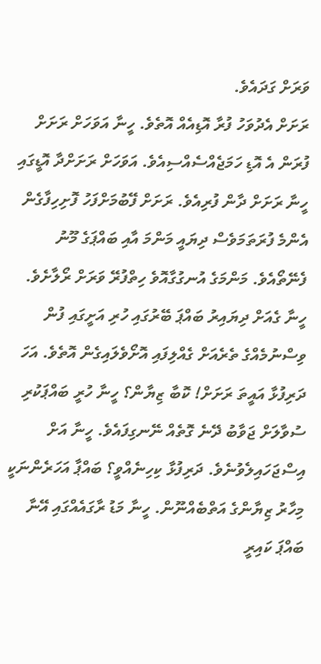ވަރަށް ގަދައެވެ.
ރަށަށް އެދުވަހު ފުރާ އޮޑިއެއް އޮތެވެ. ހީނާ އަވަހަށް ރަށަށް ފުރަން އެ އޮޑި ހަމަޖެއްސެއްސިއެވެ. އަވަހަށް ރަށަށްދާ އޮޑީގައި ހީނާ ރަށަށް ދާން ފުރިއެވެ. ރަށަށް ފޭބުމަށްފަހު ފޮށިހިފާގެން އެންމެ ފުރަތަމަވެސް ދިޔައީ މަންމަ އާއި ބައްޕަގެ މޫނު ފެނޭތޯއެވެ. މަންމަގެ އުނގުގާއޮވެ ހިތްފުރޭ ވަރަށް ރޯލާށެވެ. ހީނާ ގެއަށް ދިޔައިރު ބައްޕަ ބޭރުގައި ހުރި އަށީގައި ފުން ވިސްނުމެއްގެ ތެރެއަށް ގެއްލިފައި އޮށޯވެލައިގެން އޮތެވެ. އަހަ ދަރިފުޅާ އައީތަ ރަށަށް! ކޮބާ ޒިޔާން؟ ހީނާ ހުރީ ބައްޕަކުރި ސުވާލަށް ޖަވާބު ދޭނެ ގޮތެއް ނޭނގިފައެވެ. ހީނާ އަށް އިސްޖަހައިލެވުނެވެ. ދަރިފުޅާ ކިހިނެއްވީ؟ ބައްޕާ އަހަރެންނަކީ މިހާރު ޒިޔާންގެ އަތްބެއްނޫން. ހީނާ މަޑު ރާގައެއްގައި އޭނާ ބައްޕަ ކައިރީ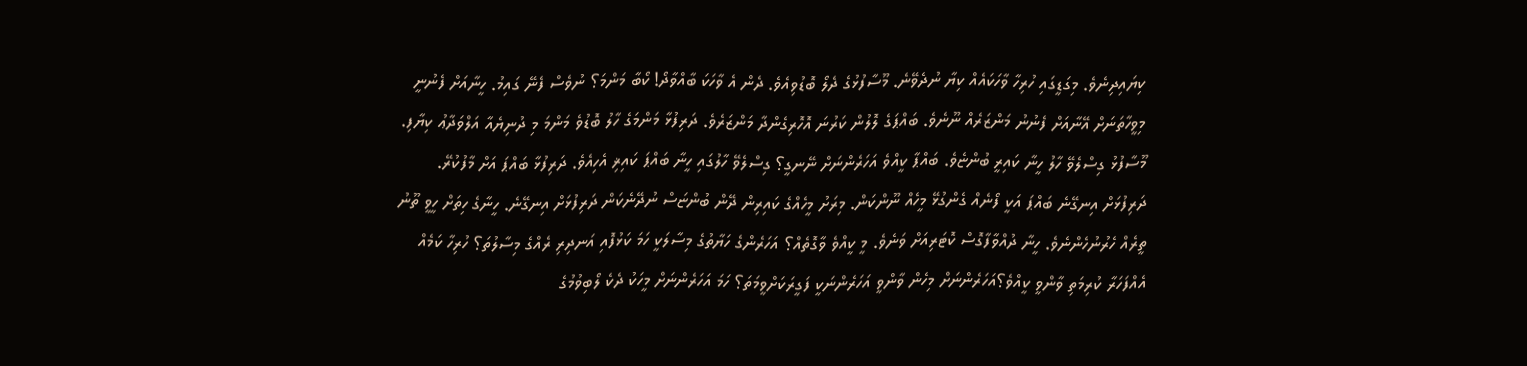ކިޔައިދިނެވެ. މިގަޑީގައި ހުރިހާ ވާހަކައެއް ކިޔާ ނުދެވޭނެ. މޫސާފުޅުގެ ދެލޯ ބޮޑުވިއެވެ. ދެން އެ ވާހަކަ ބާއްވާދޯ! ކޯބާ މަންމަ؟ ނުވެސް ފެނޭ ގައިމު. ހީނާއަށް ފެނުނީ މިވީހާތަނަށް އޭނާއަށް ފެނުނު މަންޒަރެއް ނޫނެވެ. ބައްޕަގެ ލޮލުން ކަރުނަ އޮހޮރިގެންދާ މަންޒަރެވެ. ދަރިފުޅާ މަންމަގެ ހާލު ބޮޑުވެ މަންމަ މި ދުނިޔެއާ އަލްވަދާޢު ކިޔާފި. މޫސާފުޅު ގިސްލެވޭ ހާލު ހީނާ ކައިރީ ބުންޏެވެ. ބައްޕާ ކީއްވެ އަހަރެންނަށް ނޭނގީ؟ ގިސްލެވޭ ހާލުގައި ހީނާ ބައްޕަ ކައިޜި އެހިއެވެ. ދަރިފުޅާ ބައްޕަ އަށް މާފުކުރޭ. ދަރިފުޅަށް އިނގޭނެ ބައްޕަ އަކީ ފޯނެއް ގެންގުޅޭ މީހެއް ނޫންކަން. މިރަށު މީހެއްގެ ކައިރިން ދޭން ބުންޏަސް ނުދޭނެކަން ދަރިފުޅަށް އިނގޭނެ. ހީނާގެ ހިތަށް ހީވީ ތޫނު ތީރެއް ހެރުނުހެންނެވެ. ހީނާ ދުއްވާފާގޮސް ކޮޓަރިއަށް ވަނެވެ. މީ ކީއްވެ ވާގޮތެއް؟ އަހަރެންގެ ހަޔާތުގެ މިސާލަކީ ހަމަ ކަޅުފޮއި އަނދިރި ރެއްގެ މިސާލުތަ؟ ހުރިހާ ކަމެއް އެއްފަހަރާ ކުރިމަތި ވާންވީ ކީއްވެ؟އަހަރެންނަށް މިހެން ވާންވީ އަހަރެންނަކީ ފަގީރަކަށްވީމަތަ؟ ހަމަ އަހަރެންނަށް މީހަކު ދެކެ ލޯބިވުމުގެ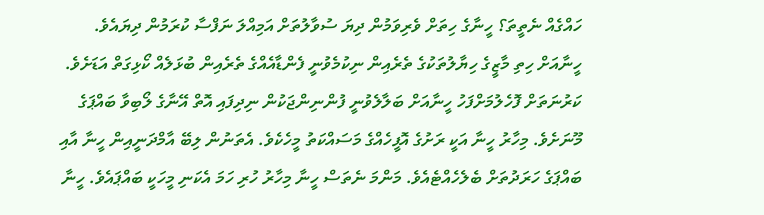ހައްގެއް ނެތީތަ؟ ހީނާގެ ހިތަށް ވެރިވަމުން ދިޔަ ސުވާލުތަށް އަމިއްލަ ނަފްސާ ކުރަމުން ދިޔައެވެ.
ހީނާއަށް ހިތި މާޒީގެ ހިޔާލުތަކުގެ ތެރެއިން ނިކުމެވުނީ ފެންޑާއެއްގެ ތެރެއިން ބުޅަލެއް ކޯޅިގަތް އަޑަށެވެ. ކަރުނަތަށް ފޮހެލުމަށްފަހު ހީނާއަށް ބަލާލެވުނީ ފުންނިންޖަކުން ނިދިފައި އޮތް އޭނާގެ ލޯބިވާ ބައްޕަގެ މޫނަށެވެ. މިހާރު ހީނާ އަކީ ރަށުގެ އޮފީހެއްގެ މަސައްކަތު މީހެކެވެ. އެތަނުން ލިބޭ އާމްދަނީއިން ހީނާ އާއި ބައްޕަގެ ހަރަދުތަށް ބެލެހެއްޓެއެވެ. މަންމަ ނެތަސް ހީނާ މިހާރު ހުރި ހަމަ އެކަނި މީހަކީ ބައްޕައެވެ. ހީނާ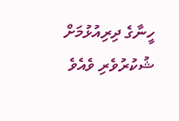ހީނާގެ ދިރިއުޅުމަށް ޝުކުރުވެރި ވެއެވެ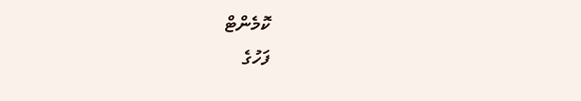ކޮމެންޓް
ފަހުގެ